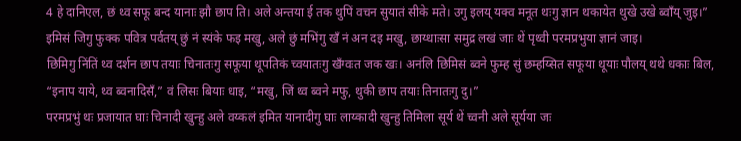4 हे दानिएल, छं थ्व सफू बन्द यानाः झौ छाप ति। अले अन्तया ई तक थुपिं वचन सुयातं सीके मते। उगु इलय् यक्व मनूत थःगु ज्ञान थकायेत थुखे उखे ब्वाँय् जुइ।”
इमिसं जिगु फुक्क पवित्र पर्वतय् छुं नं स्यंके फइ मखु, अले छुं मभिंगु खँ नं अन दइ मखु, छाय्धाःसा समुद्र लखं जाः थें पृथ्वी परमप्रभुया ज्ञानं जाइ।
छिमिगु निंतिं थ्व दर्शन छाप तयाः चिनातःगु सफूया थूपतिकं च्वयातःगु खँग्वःत जक खः। अनंलि छिमिसं ब्वने फुम्ह सुं छम्हय्सित सफूया थूयाः पौलय् थथे धकाः बिल, “इनाप याये, थ्व ब्वनादिसँ,” वं लिसः बियाः धाइ, “मखु, जिं थ्व ब्वने मफु, थुकी छाप तयाः तिनातःगु दु।”
परमप्रभुं थः प्रजायात घाः चिनादी खुन्हु अले वय्कलं इमित यानादीगु घाः लाय्कादी खुन्हु तिमिला सूर्य थें च्वनी अले सूर्यया जः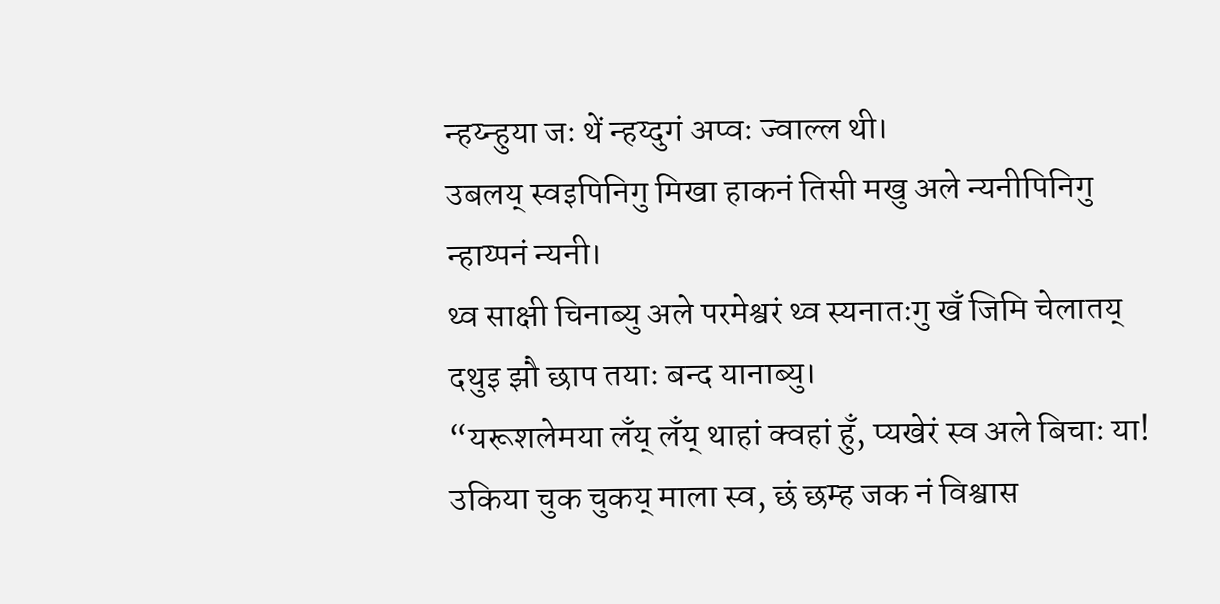न्हय्न्हुया जः थें न्हय्दुगं अप्वः ज्वाल्ल थी।
उबलय् स्वइपिनिगु मिखा हाकनं तिसी मखु अले न्यनीपिनिगु न्हाय्पनं न्यनी।
थ्व साक्षी चिनाब्यु अले परमेश्वरं थ्व स्यनातःगु खँ जिमि चेलातय् दथुइ झौ छाप तयाः बन्द यानाब्यु।
“यरूशलेमया लँय् लँय् थाहां क्वहां हुँ, प्यखेरं स्व अले बिचाः या! उकिया चुक चुकय् माला स्व, छं छम्ह जक नं विश्वास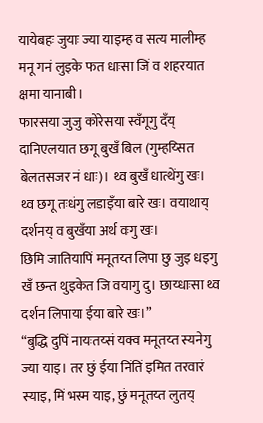यायेबहः जुयाः ज्या याइम्ह व सत्य मालीम्ह मनू गनं लुइके फत धाःसा जिं व शहरयात क्षमा यानाबी।
फारसया जुजु कोरेसया स्वँगूगु दँय् दानिएलयात छगू बुखँ बिल (गुम्हय्सित बेलतसजर नं धाः)। थ्व बुखँ धात्थेंगु खः। थ्व छगू तःधंगु लडाइँया बारे खः। वयाथाय् दर्शनय् व बुखँया अर्थ वःगु खः।
छिमि जातियापिं मनूतय्त लिपा छु जुइ धइगु खँ छन्त थुइकेत जि वयागु दु। छाय्धाःसा थ्व दर्शन लिपाया ईया बारे खः।”
“बुद्धि दुपिं नायःतय्सं यक्व मनूतय्त स्यनेगु ज्या याइ। तर छुं ईया निंतिं इमित तरवारं स्याइ, मिं भस्म याइ, छुं मनूतय्त लुतय्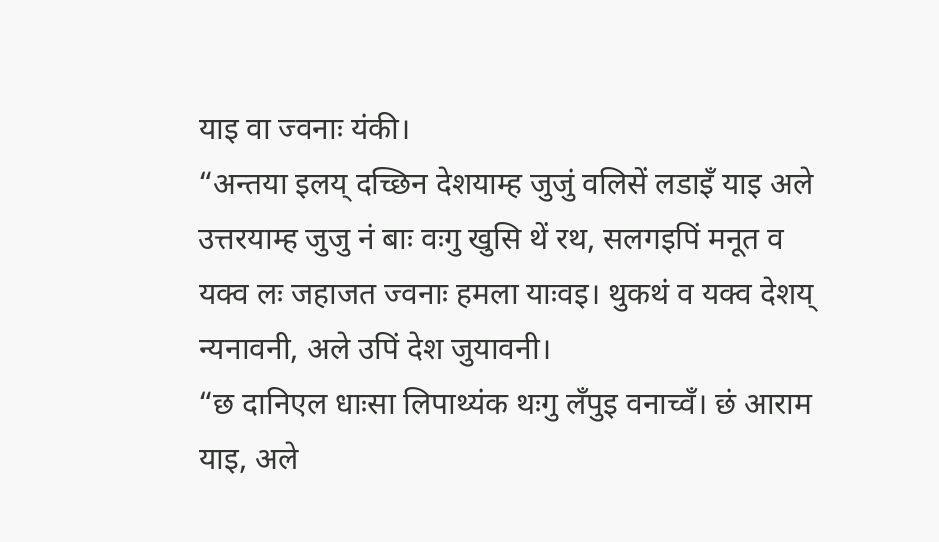याइ वा ज्वनाः यंकी।
“अन्तया इलय् दच्छिन देशयाम्ह जुजुं वलिसें लडाइँ याइ अले उत्तरयाम्ह जुजु नं बाः वःगु खुसि थें रथ, सलगइपिं मनूत व यक्व लः जहाजत ज्वनाः हमला याःवइ। थुकथं व यक्व देशय् न्यनावनी, अले उपिं देश जुयावनी।
“छ दानिएल धाःसा लिपाथ्यंक थःगु लँपुइ वनाच्वँ। छं आराम याइ, अले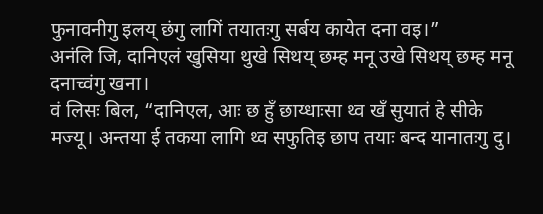फुनावनीगु इलय् छंगु लागिं तयातःगु सर्बय कायेत दना वइ।”
अनंलि जि, दानिएलं खुसिया थुखे सिथय् छम्ह मनू उखे सिथय् छम्ह मनू दनाच्वंगु खना।
वं लिसः बिल, “दानिएल, आः छ हुँ छाय्धाःसा थ्व खँ सुयातं हे सीके मज्यू। अन्तया ई तकया लागि थ्व सफुतिइ छाप तयाः बन्द यानातःगु दु।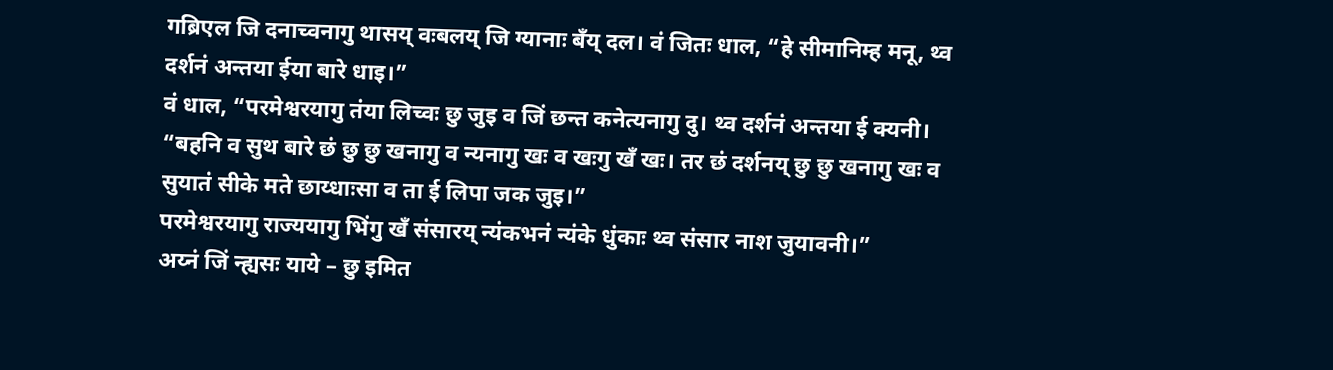गब्रिएल जि दनाच्वनागु थासय् वःबलय् जि ग्यानाः बँय् दल। वं जितः धाल, “हे सीमानिम्ह मनू, थ्व दर्शनं अन्तया ईया बारे धाइ।”
वं धाल, “परमेश्वरयागु तंया लिच्वः छु जुइ व जिं छन्त कनेत्यनागु दु। थ्व दर्शनं अन्तया ई क्यनी।
“बहनि व सुथ बारे छं छु छु खनागु व न्यनागु खः व खःगु खँ खः। तर छं दर्शनय् छु छु खनागु खः व सुयातं सीके मते छाय्धाःसा व ता ई लिपा जक जुइ।”
परमेश्वरयागु राज्ययागु भिंगु खँ संसारय् न्यंकभनं न्यंके धुंकाः थ्व संसार नाश जुयावनी।”
अय्नं जिं न्ह्यसः याये – छु इमित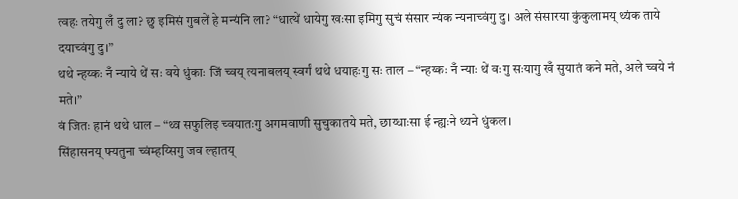त्वहः तयेगु लँ दु ला? छु इमिसं गुबलें हे मन्यंनि ला? “धात्थें धायेगु खःसा इमिगु सुचं संसार न्यंक न्यनाच्वंगु दु। अले संसारया कुंकुलामय् थ्यंक ताये दयाच्वंगु दु।”
थथे न्हय्कः नँ न्याये थें सः वये धुंकाः जिं च्वय् त्यनाबलय् स्वर्गं थथे धयाहःगु सः ताल – “न्हय्कः नँ न्याः थें वःगु सःयागु खँ सुयातं कने मते, अले च्वये नं मते।”
वं जितः हानं थथे धाल – “थ्व सफुलिइ च्वयातःगु अगमवाणी सुचुकातये मते, छाय्धाःसा ई न्ह्यःने थ्यने धुंकल।
सिंहासनय् फ्यतुना च्वंम्हय्सिगु जव ल्हातय्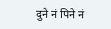दुने नं पिने नं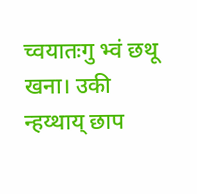च्वयातःगु भ्वं छथू खना। उकी न्हय्थाय् छाप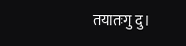तयातःगु दु।